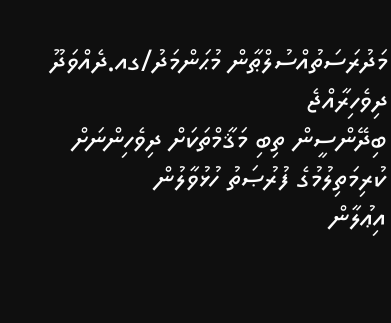މަދުރަސަތުއްސުލްޠާން މުޙަންމަދު/ގއ.ދެއްވަދޫ
ދިވެހިރާއްޖެ
ބިދޭންސީން ތިބި މަޤާމްތަކަށް ދިވެހިންނަށް ކުރިމަތިލުމުގެ ފުރުޞަތު ހުޅުވާލުން
އިޢުލާން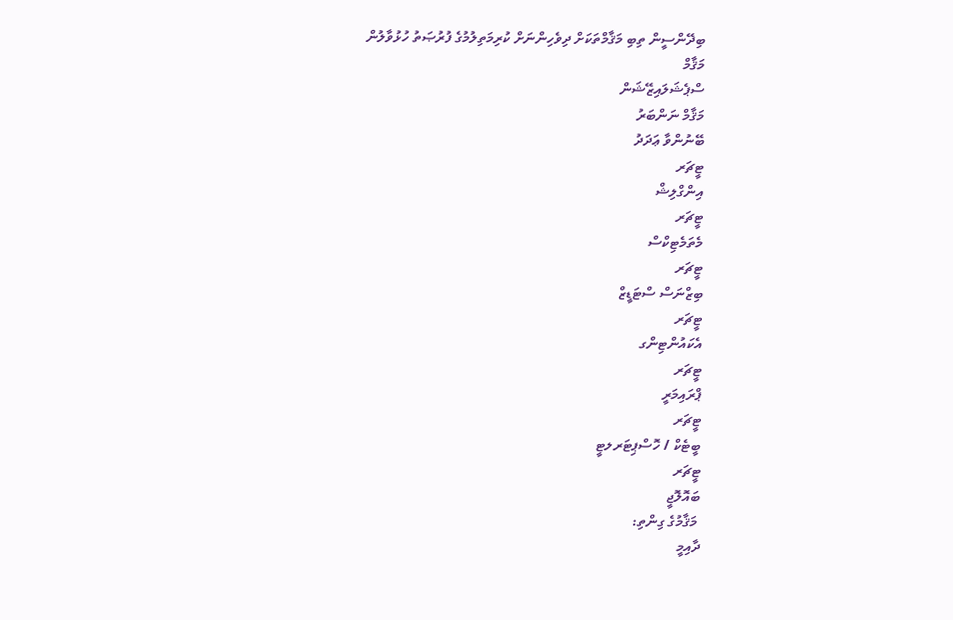ބިދޭންސީން ތިބި މަޤާމްތަކަށް ދިވެހިންނަށް ކުރިމަތިލުމުގެ ފުރުޞަތު ހުޅުވާލުން
މަޤާމް
ސްޕެޝަލައިޒޭޝަން
މަޤާމް ނަންބަރު
ބޭނުންވާ ޢަދަދު
ޓީޗަރ
އިންގްލިޝް
ޓީޗަރ
މެތަމެޓިކްސް
ޓީޗަރ
ބިޒްނަސް ސްޓަޑީޒް
ޓީޗަރ
އެކައުންޓިންގ
ޓީޗަރ
ޕްރައިމަރީ
ޓީޗަރ
ބީޓެކް / ހޮސްޕިޓަރލޓީ
ޓީޗަރ
ބައޮލޮޖީ
 މަޤާމުގެ ގިންތި:
ދާއިމީ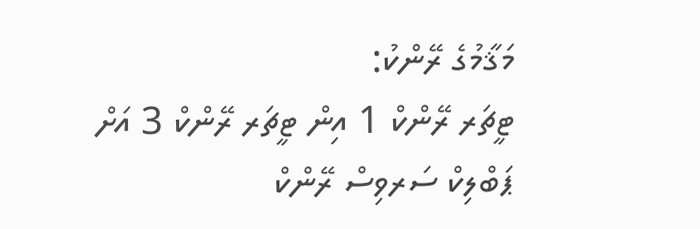މަޤާމުގެ ރޭންކު:
ޓީޗަރ ރޭންކް 1 އިން ޓީޗަރ ރޭންކް 3 އަށް
ޕަބްލިކް ސަރވިސް ރޭންކް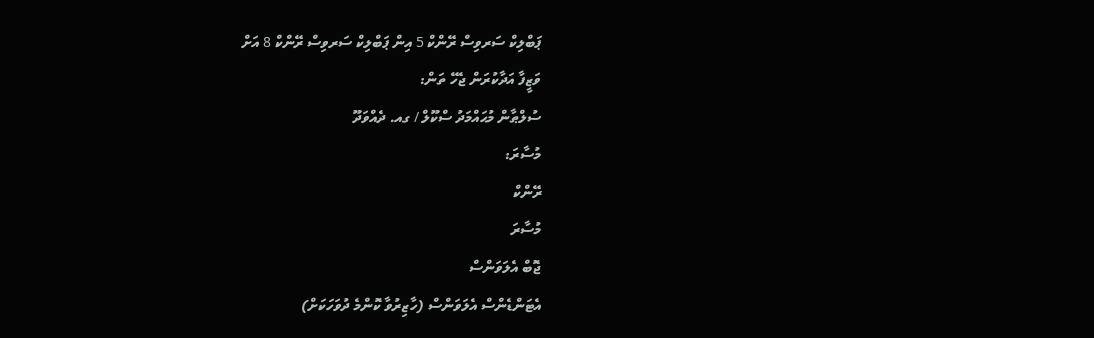ޕަބްލިކް ސަރވިސް ރޭންކް 5 އިން ޕަބްލިކް ސަރވިސް ރޭންކް 8 އަށް
ވަޒީފާ އަދާކުރަން ޖެހޭ ތަން:
ސުލްޠާން މުޙައްމަދު ސްކޫލް / ގއ. ދެއްވަދޫ
މުސާރަ:
ރޭންކް
މުސާރަ
ޖޮބް އެލަވަންސް
އެޓަންޑެންސް އެލަވަންސް (ހާޒިރުވާ ކޮންމެ ދުވަހަކަށް)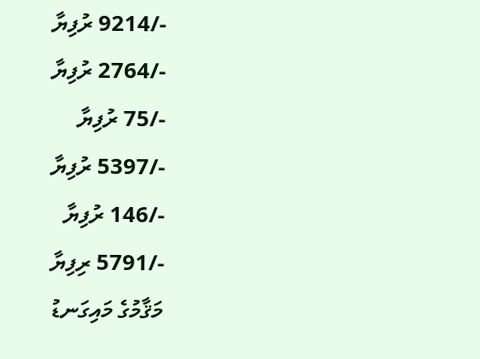-/9214 ރުފިޔާ
-/2764 ރުފިޔާ
-/75 ރުފިޔާ
-/5397 ރުފިޔާ
-/146 ރުފިޔާ
-/5791 ރިފިޔާ
މަޤާމުގެ މައިގަނޑު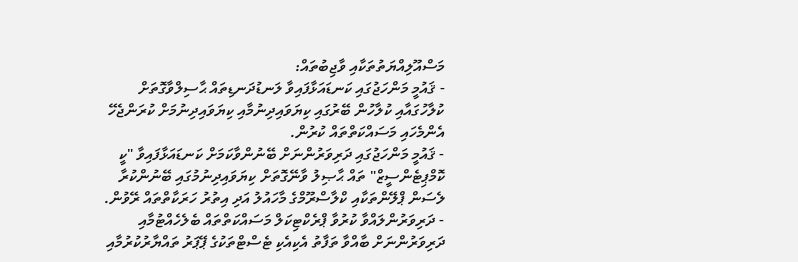މަސްއޫލިއްޔަތުތަކާއި ވާޖިބުތައް:
- ޤައުމީ މަންހަޖުގައި ކަނޑައަޅާފައިވާ ލަނޑުދަނޑިތައް ޙާސިލްވާގޮތަށް ކުލާހުގައާއި ކުލާހުން ބޭރުގައި ކިޔަވައިދިނުމާއި ކިޔަވައިދިނުމަށް ކުރަންޖެހޭ އެންމެހައި މަސައްކަތްތައް ކުރުން.
- ޤައުމީ މަންހަޖުގައި ދަރިވަރުންނަށް ބޭނުންވާކަމަށް ކަނޑައަޅާފައިވާ "ކީ ކޮމްޕިޓެންސީޒް" ތައް ޙާޞިލު ވާނޭގޮތަށް ކިޔަވައިދިނުމުގައި ބޭނުންކުރާ ލެސަން ޕްލޭންތަކާއި ކްލާސްރޫމްގެ މާހައުލު އަދި އިތުރު ހަރަކާތްތައް ރޭވުން.
- ދަރިވަރުންލައްވާ ކުރުވާ ޕްރެކްޓިކަލް މަސައްކަތްތައް ބެލެހެއްޓުމާއި ދަރިވަރުންނަށް ބާއްވާ ތަފާތު އެކިއެކި ޓެސްޓްތަކުގެ ޕޭޕަރު ތައްޔާރުކުރުމާއި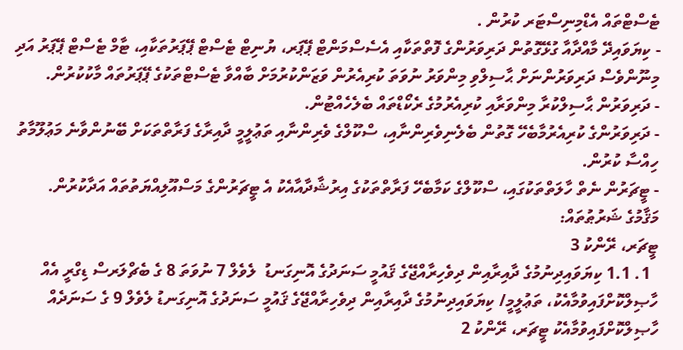ޓެސްޓްތައް އެޑްމިނިސްޓަރ ކުރުން .
- ކިޔަވައިދޭ މާއްދާއާ ގުޅޭގޮތުން ދަރިވަރުންގެ ފޮތްތަކާއި އެސެސްމަންޓް ޕޭޕަރ، ޔުނިޓް ޓެސްޓް ޕޭޕަރުތަކާއި، ޓާމް ޓެސްޓް ޕޭޕަރު އަދި މިނޫންވެސް ދަރިވަރުންނަށް ޙާސިލްވި މިންވަރު ނުވަތަ ކުރިއެރުން ވަޒަންކުރުމަށް ބާއްވާ ޓެސްޓްތަކުގެ ޕޭޕަރުތައް މާކުކުރުން.
- ދަރިވަރުން ޙާސިލްކުރާ މިންވަރާއި ކުރިއެރުމުގެ ރެކޯޑްތައް ބެލެހެއްޓުން.
- ދަރިވަރުންގެ ކުރިއެރުމާބެހޭ ގޮތުން ބެލެނިވެރިންނާއި، ސްކޫލްގެ ވެރިންނާއި ތަޢުލީމީ ދާއިރާގެ ފަރާތްތަކަށް ބޭނުންވާނެ މަޢުލޫމާތު ހިއްސާ ކުރުން.
- ޓީޗަރުން ނެތް ހާލަތްތަކުގައި، ސްކޫލްގެ ކަމާބެހޭ ފަރާތްތަކުގެ އިރުޝާދާއާއެކު އެ ޓީޗަރުންގެ މަސްއޫލިއްޔަތުތައް އަދާކުރުން.
މަޤާމުގެ ޝަރުޠުތައް:
ޓީޗަރ، ރޭންކު 3
  1. 1.1 ކިޔަވައިދިނުމުގެ ދާއިރާއިން ދިވެހިރާއްޖޭގެ ޤައުމީ ސަނަދުގެ އޮނިގަނޑު  ލެވެލް 7 ނުވަތަ 8 ގެ ބެޗްލަރސް ޑިގްރީ އެއް ހާޞިލްކޮށްފައިވުމާއެކު، ތަޢުލީމީ/ ކިޔަވައިދިނުމުގެ ދާއިރާއިން ދިވެހިރާއްޖޭގެ ޤައުމީ ސަނަދުގެ އޮނިގަނޑު ލެވެލް 9 ގެ ސަނަދެއް ހާޞިލްކޮށްފައިވުމާއެކު ޓީޗަރ، ރޭންކު 2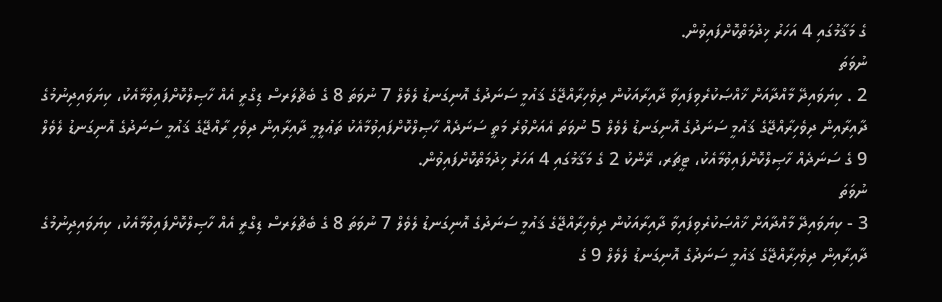ގެ މަޤާމުގައި 4 އަހަރު ޚިދުމަތްކޮށްފައިވުން.
ނުވަތަ
2 . ކިޔަވައިދޭ މާއްދާއަށް ޚާއްޞަކުރެވިފައިވާ ދާއިރާއަކުން ދިވެހިރާއްޖޭގެ ޤައުމީ ސަނަދުގެ އޮނިގަނޑު ލެވެލް 7 ނުވަތަ 8 ގެ ބެޗްލަރސް ޑިގްރީ އެއް ހާޞިލްކޮށްފައިވުމާއެކު، ކިޔަވައިދިނުމުގެ ދާއިރާއިން ދިވެހިރާއްޖޭގެ ޤައުމީ ސަނަދުގެ އޮނިގަނޑު ލެވެލް 5 ނުވަތަ އެއަށްވުރެ މަތީ ސަނަދެއް ހާޞިލްކޮށްފައިވުމާއެކު ތަޢުލީމީ ދާއިރާއިން ދިވެހި ރާއްޖޭގެ ޤައުމީ ސަނަދުގެ އޮނިގަނޑު ލެވެލް 9 ގެ ސަނަދެއް ހާޞިލްކޮށްފައިވުމާއެކު، ޓީޗަރ، ރޭންކު 2 ގެ މަޤާމުގައި 4 އަހަރު ޚިދުމަތްކޮށްފައިވުން.
ނުވަތަ
3 - ކިޔަވައިދޭ މާއްދާއަށް ޚާއްޞަކުރެވިފައިވާ ދާއިރާއަކުން ދިވެހިރާއްޖޭގެ ޤައުމީ ސަނަދުގެ އޮނިގަނޑު ލެވެލް 7 ނުވަތަ 8 ގެ ބެޗްލަރސް ޑިގްރީ އެއް ހާޞިލްކޮށްފައިވުމާއެކު، ކިޔަވައިދިނުމުގެ ދާއިރާއިން ދިވެހިރާއްޖޭގެ ޤައުމީ ސަނަދުގެ އޮނިގަނޑު ލެވެލް 9 ގެ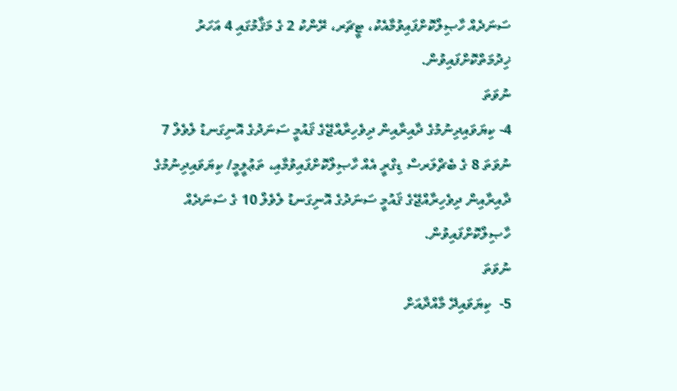ސަނަދެއް ހާޞިލްކޮށްފައިވުމާއެކު، ޓީޗަރ، ރޭންކު 2 ގެ މަޤާމުގައި 4 އަހަރު ޚިދުމަތްކޮށްފައިވުން.
ނުވަތަ
4- ކިޔަވައިދިނުމުގެ ދާއިރާއިން ދިވެހިރާއްޖޭގެ ޤައުމީ ސަނަދުގެ އޮނިގަނޑު ލެވެލް 7 ނުވަތަ 8 ގެ ބެޗްލަރސް ޑިގްރީ އެއް ހާޞިލްކޮށްފައިވުމާއި، ތަޢުލީމީ/ ކިޔަވައިދިނުމުގެ ދާއިރާއިން ދިވެހިރާއްޖޭގެ ޤައުމީ ސަނަދުގެ އޮނިގަނޑު ލެވެލް 10 ގެ ސަނަދެއް ހާޞިލްކޮށްފައިވުން.
ނުވަތަ
5-  ކިޔަވައިދޭ މާއްދާއަށް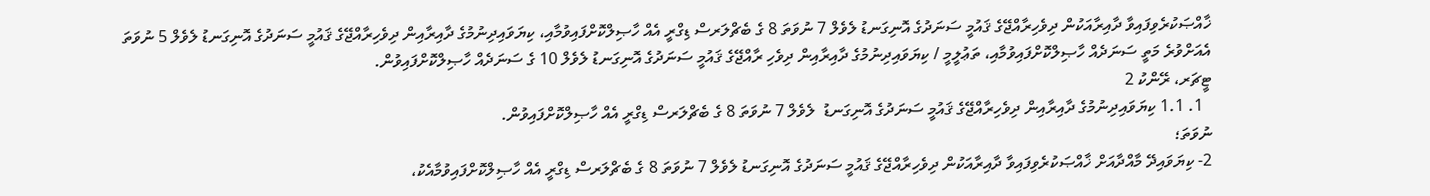ޚާއްޞަކުރެވިފައިވާ ދާއިރާއަކުން ދިވެހިރާއްޖޭގެ ޤައުމީ ސަނަދުގެ އޮނިގަނޑު ލެވެލް 7 ނުވަތަ 8 ގެ ބެޗްލަރސް ޑިގްރީ އެއް ހާޞިލްކޮށްފައިވުމާއި، ކިޔަވައިދިނުމުގެ ދާއިރާއިން ދިވެހިރާއްޖޭގެ ޤައުމީ ސަނަދުގެ އޮނިގަނޑު ލެވެލް 5 ނުވަތަ އެއަށްވުރެ މަތީ ސަނަދެއް ހާޞިލްކޮށްފައިވުމާއި، ތަޢުލީމީ / ކިޔަވައިދިނުމުގެ ދާއިރާއިން ދިވެހި ރާއްޖޭގެ ޤައުމީ ސަނަދުގެ އޮނިގަނޑު ލެވެލް 10 ގެ ސަނަދެއް ހާޞިލްކޮށްފައިވުން.
ޓީޗަރ، ރޭންކު 2
  1. 1.1 ކިޔަވައިދިނުމުގެ ދާއިރާއިން ދިވެހިރާއްޖޭގެ ޤައުމީ ސަނަދުގެ އޮނިގަނޑު  ލެވެލް 7 ނުވަތަ 8 ގެ ބެޗްލަރސް ޑިގްރީ އެއް ހާޞިލްކޮށްފައިވުން.
ނުވަތަ؛
2- ކިޔަވައިދޭ މާއްދާއަށް ޚާއްޞަކުރެވިފައިވާ ދާއިރާއަކުން ދިވެހިރާއްޖޭގެ ޤައުމީ ސަނަދުގެ އޮނިގަނޑު ލެވެލް 7 ނުވަތަ 8 ގެ ބެޗްލަރސް ޑިގްރީ އެއް ހާޞިލްކޮށްފައިވުމާއެކު،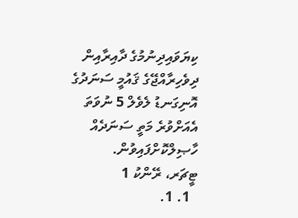ކިޔަވައިދިނުމުގެ ދާއިރާއިން ދިވެހިރާއްޖޭގެ ޤައުމީ ސަނަދުގެ އޮނިގަނޑު ލެވެލް 5 ނުވަތަ އެއަށްވުރެ މަތީ ސަނަދެއް ހާޞިލްކޮށްފައިވުން.
ޓީޗަރ، ރޭންކު 1
  1. 1.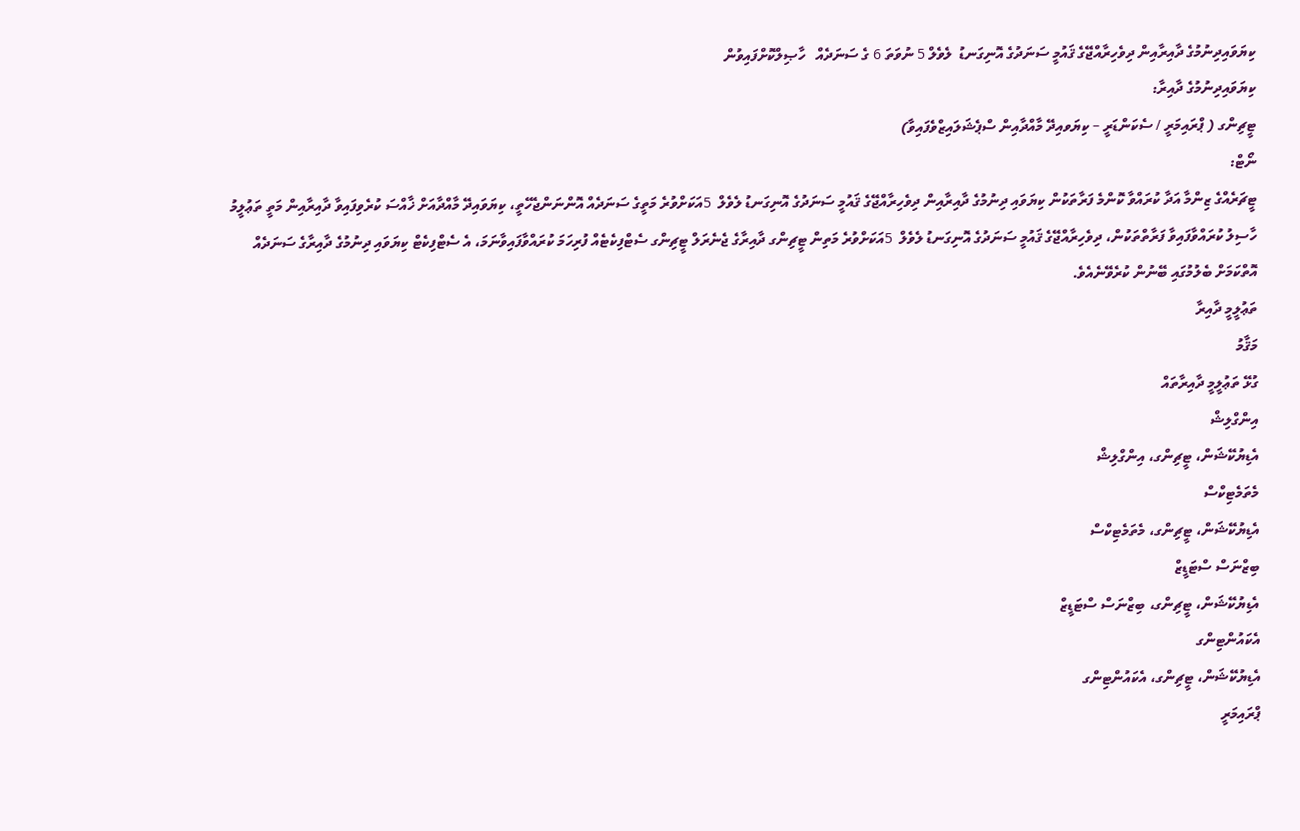ކިޔަވައިދިނުމުގެ ދާއިރާއިން ދިވެހިރާއްޖޭގެ ޤައުމީ ސަނަދުގެ އޮނިގަނޑު  ލެވެލް 5 ނުވަތަ 6 ގެ ސަނަދެއް   ހާޞިލްކޮށްފައިވުން
ކިޔަވައިދިނުމުގެ ދާއިރާ:
ޓީޗިންގ ( ޕްރައިމަރީ / ސެކަންޑަރީ – ކިޔަވއިދޭ މާއްދާއިން ސްޕެޝަލައިޒްވެފައިވާ)
ނޯޓް:
ޓީޗަރެއްގެ ޒިންމާ އަދާ ކުރައްވާ ކޮންމެ ފަރާތަކުން ކިޔަވައި ދިނުމުގެ ދާއިރާއިން ދިވެހިރާއްޖޭގެ ޤައުމީ ސަނަދުގެ އޮނިގަނޑު ލެވެލް  5އަކަށްވުރެ މަތީގެ ސަނަދެއް އޮންނަންޖެހޭތީ، ކިޔަވައިދޭ މާއްދާއަށް ޚާއްސަ ކުރެވިފައިވާ ދާއިރާއިން މަތީ ތަޢުލީމު ހާސިލު ކުރައްވާފައިވާ ފަރާތްތަކުން، ދިވެހިރާއްޖޭގެ ޤައުމީ ސަނަދުގެ އޮނިގަނޑު ލެވެލް  5އަކަށްވުރެ މަތިން ޓީޗިންގ ދާއިރާގެ ޖެނެރަލް ޓީޗިންގ ސެޓްފިކެޓެއް ފުރިހަމަ ކުރައްވާފައިވާނަމަ، އެ ސެޓްފިކެޓް ކިޔަވައި ދިނުމުގެ ދާއިރާގެ ސަނަދެއް އޮތްކަމަށް ބެލުމުގައި ބޭނުން ކުރެވޭނެއެވެ.
ތަޢުލީމީ ދާއިރާ
މަޤާމު
ގުޅޭ ތަޢުލީމީ ދާއިރާތައް
އިންގްލިޝް
އެޑިޔުކޭޝަން، ޓީޗިންގ، އިންގްލިޝް
މެތަމެޓިކްސް
އެޑިޔުކޭޝަން، ޓީޗިންގ، މެތަމެޓިކްސް
ބިޒްނަސް ސްޓަޑީޒް
އެޑިޔުކޭޝަން، ޓީޗިންގ، ބިޒްނަސް ސްޓަޑީޒް
އެކައުންޓިންގ
އެޑިޔުކޭޝަން، ޓީޗިންގ، އެކައުންޓިންގ
ޕްރައިމަރީ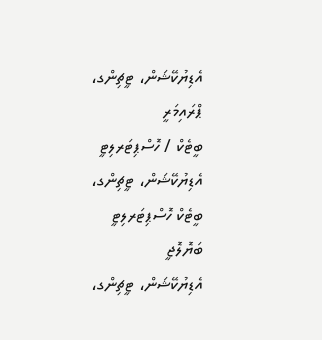އެޑިޔުކޭޝަން، ޓީޗިންގ، ޕްރައިމަރީ
ބީޓެކް / ހޮސްޕިޓަރލިޓީ
އެޑިޔުކޭޝަން، ޓީޗިންގ، ބީޓެކް ހޮސްޕިޓަރލިޓީ
ބަޔޮލޮޖީ
އެޑިޔުކޭޝަން، ޓީޗިންގ،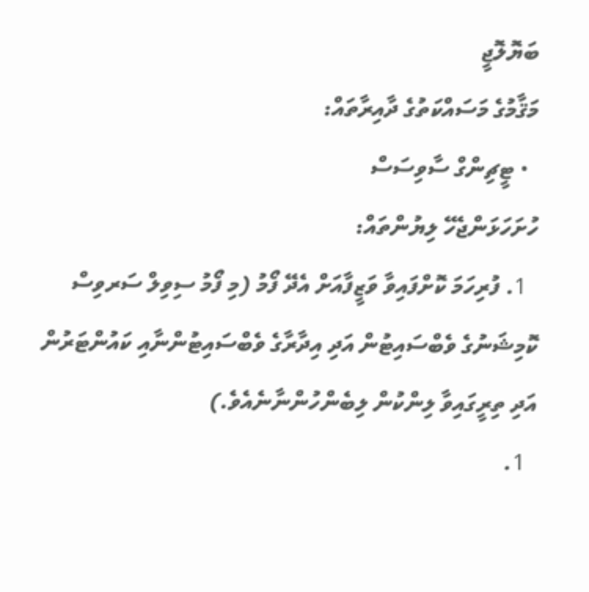ބަޔޮލޮޖީ
މަޤާމުގެ މަސައްކަތުގެ ދާއިރާތައް:
  • ޓީޗިންގް ސާވިސަސް
ހުށަހަޅަންޖެހޭ ލިޔުންތައް:
  1. ފުރިހަމަ ކޮށްފައިވާ ވަޒީފާއަށް އެދޭ ފޯމު (މި ފޯމު ސިވިލް ސަރވިސް ކޮމިޝަނުގެ ވެބްސައިޓުން އަދި އިދާރާގެ ވެބްސައިޓުންނާއި ކައުންޓަރުން އަދި ތިރީގައިވާ ލިންކުން ލިބެންހުންނާނެއެވެ.)
  1.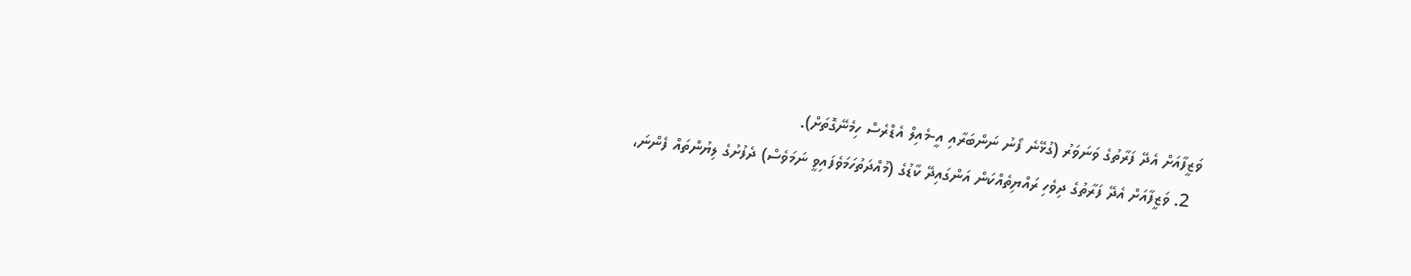ވަޒީފާއަށް އެދޭ ފަރާތުގެ ވަނަވަރު (ގުޅޭނެ ފޯނު ނަންބަރާއި އީ-މެއިލް އެޑްރެސް ހިމެނޭގޮތަށް).
  2. ވަޒީފާއަށް އެދޭ ފަރާތުގެ ދިވެހި ރައްޔިތެއްކަން އަންގައިދޭ ކާޑުގެ (މުއްދަތުހަމަވެފައިވީ ނަމަވެސް) ދެފުށުގެ ލިޔުންތައް ފެންނަ،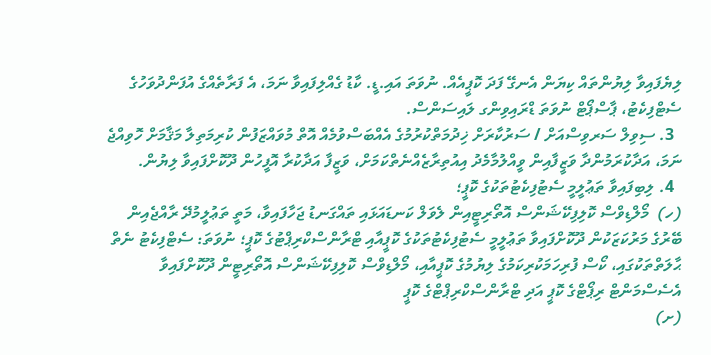ލިޔެފައިވާ ލިޔުންތައް ކިޔަން އެނގޭ ފަދަ ކޮޕީއެއް. ނުވަތަ އައި.ޑީ. ކާޑު ގެއްލިފައިވާ ނަމަ، އެ ފަރާތެއްގެ އުފަންދުވަހުގެ ސެޓްފިކެޓު، ޕާސްޕޯޓް ނުވަތަ ޑްރައިވިންގ ލައިސަންސް.
  3. ސިވިލް ސަރވިސްއަށް / ސަރުކާރަށް ޚިދުމަތްކުރުމުގެ އެއްބަސްވުމެއް އޮތް މުވައްޒަފުން ކުރިމަތިލާ މަޤާމަށް ހޮވިއްޖެ ނަމަ، އަދާކުރަމުންދާ ވަޒީފާއިން ވީއްލުމާމެދު އިއުތިރާޒެއްނެތްކަމަށް، ވަޒީފާ އަދާކުރާ އޮފީހުން ދޫކޮށްފައިވާ ލިޔުން.
  4. ލިބިފައިވާ ތަޢުލީމީ ސެޓުފިކެޓުތަކުގެ ކޮޕީ؛
(ހ)  މޯލްޑިވްސް ކޮލިފިކޭޝަންސް އޮތޯރިޓީއިން ލެވަލް ކަނޑައަޅައި ތައްގަނޑު ޖަހާފައިވާ، މަތީ ތަޢުލީމުދޭ ރާއްޖެއިން ބޭރުގެ މަރުކަޒަކުން ދޫކޮށްފައިވާ ތަޢުލީމީ ސެޓުފިކެޓުތަކުގެ ކޮޕީއާއި ޓްރާންސްކްރިޕްޓުގެ ކޮޕީ؛ ނުވަތަ: ސެޓްފިކެޓު ނެތް ޙާލަތްތަކުގައި، ކޯސް ފުރިހަމަކުރިކަމުގެ ލިޔުމުގެ ކޮޕީއާއި، މޯލްޑިވްސް ކޮލިފިކޭޝަންސް އޮތޯރިޓީން ދޫކޮށްފައިވާ އެސެސްމަންޓް ރިޕޯޓްގެ ކޮޕީ އަދި ޓްރާންސްކްރިޕްޓްގެ ކޮޕީ
(ށ)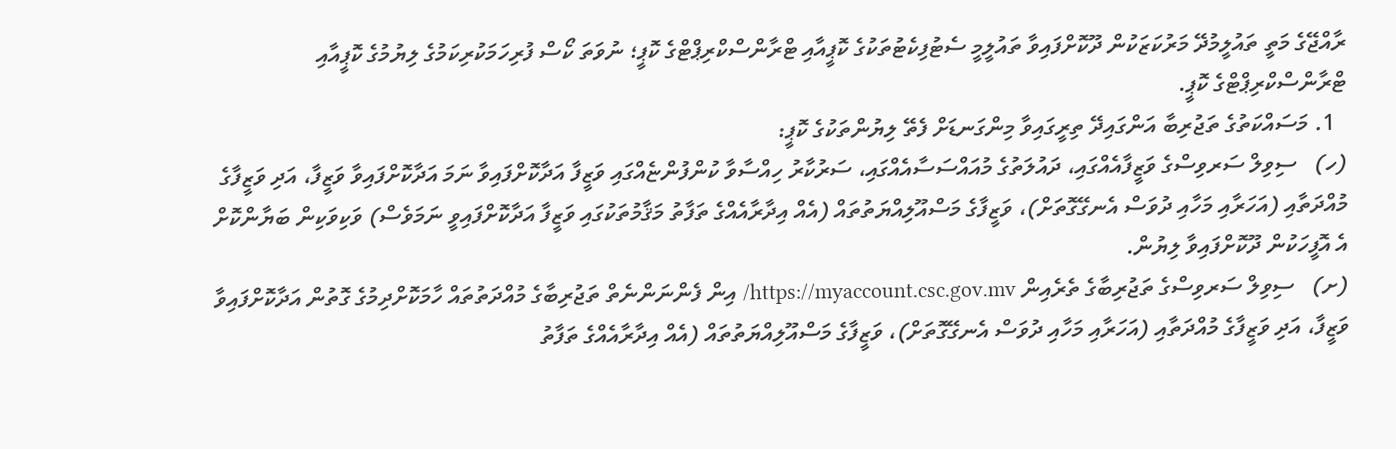ރާއްޖޭގެ މަތީ ތައުލީމުދޭ މަރުކަޒަކުން ދޫކޮށްފައިވާ ތައުލީމީ ސެޓުފިކެޓުތަކުގެ ކޮޕީއާއި ޓްރާންސްކްރިޕްޓްގެ ކޮޕީ؛ ނުވަތަ ކޯސް ފުރިހަމަކުރިކަމުގެ ލިޔުމުގެ ކޮޕީއާއި ޓްރާންސްކްރިޕްޓްގެ ކޮޕީ.
  1. މަސައްކަތުގެ ތަޖުރިބާ އަންގައިދޭ ތިރީގައިވާ މިންގަނޑަށް ފެތޭ ލިޔުންތަކުގެ ކޮޕީ:
(ހ)   ސިވިލް ސަރވިސްގެ ވަޒީފާއެއްގައި، ދައުލަތުގެ މުއައްސަސާއެއްގައި، ސަރުކާރު ހިއްސާވާ ކުންފުންޏެއްގައި ވަޒީފާ އަދާކޮށްފައިވާ ނަމަ އަދާކޮށްފައިވާ ވަޒީފާ، އަދި ވަޒީފާގެ މުއްދަތާއި (އަހަރާއި މަހާއި ދުވަސް އެނގޭގޮތަށް)، ވަޒީފާގެ މަސްއޫލިއްޔަތުތައް (އެއް އިދާރާއެއްގެ ތަފާތު މަޤާމުތަކުގައި ވަޒީފާ އަދާކޮށްފައިވީ ނަމަވެސް) ވަކިވަކިން ބަޔާންކޮށް އެ އޮފީހަކުން ދޫކޮށްފައިވާ ލިޔުން.
(ށ)   ސިވިލް ސަރވިސްގެ ތަޖުރިބާގެ ތެރެއިން https://myaccount.csc.gov.mv/ އިން ފެންނަންނެތް ތަޖުރިބާގެ މުއްދަތުތައް ހާމަކޮށްދިމުގެ ގޮތުން އަދާކޮށްފައިވާ ވަޒީފާ، އަދި ވަޒީފާގެ މުއްދަތާއި (އަހަރާއި މަހާއި ދުވަސް އެނގޭގޮތަށް)، ވަޒީފާގެ މަސްއޫލިއްޔަތުތައް (އެއް އިދާރާއެއްގެ ތަފާތު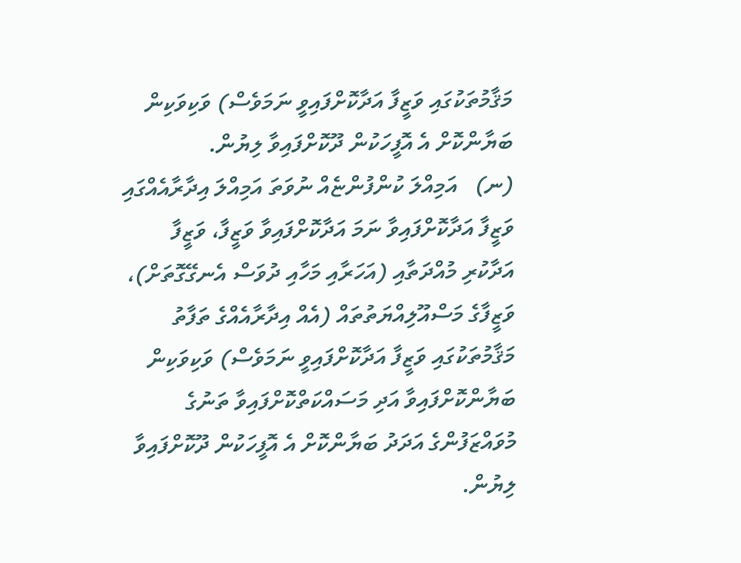މަޤާމުތަކުގައި ވަޒީފާ އަދާކޮށްފައިވީ ނަމަވެސް) ވަކިވަކިން ބަޔާންކޮށް އެ އޮފީހަކުން ދޫކޮށްފައިވާ ލިޔުން.
(ނ)   އަމިއްލަ ކުންފުންޏެއް ނުވަތަ އަމިއްލަ އިދާރާއެއްގައި ވަޒީފާ އަދާކޮށްފައިވާ ނަމަ އަދާކޮށްފައިވާ ވަޒީފާ، ވަޒީފާ އަދާކުރި މުއްދަތާއި (އަހަރާއި މަހާއި ދުވަސް އެނގޭގޮތަށް)، ވަޒީފާގެ މަސްއޫލިއްޔަތުތައް (އެއް އިދާރާއެއްގެ ތަފާތު މަޤާމުތަކުގައި ވަޒީފާ އަދާކޮށްފައިވީ ނަމަވެސް) ވަކިވަކިން ބަޔާންކޮށްފައިވާ އަދި މަސައްކަތްކޮށްފައިވާ ތަނުގެ މުވައްޒަފުންގެ އަދަދު ބަޔާންކޮށް އެ އޮފީހަކުން ދޫކޮށްފައިވާ ލިޔުން.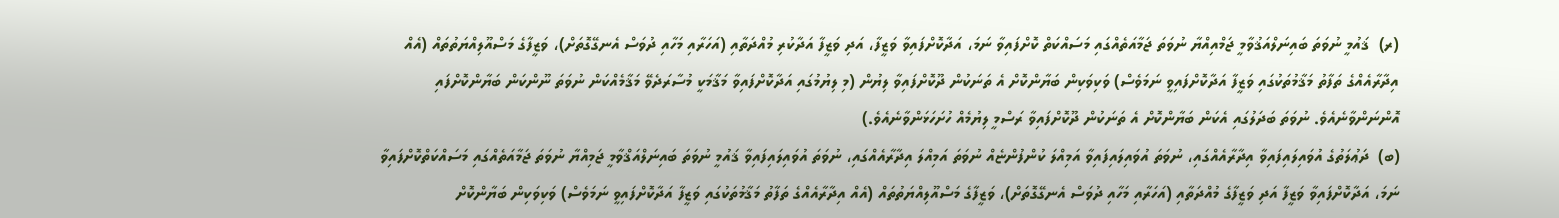(ރ)  ޤައުމީ ނުވަތަ ބައިނަލްއަޤުވާމީ ޖަމްއިއްޔާ ނުވަތަ ޖަމާއަތެއްގައި މަސައްކަތް ކޮށްފައިވާ ނަމަ، އަދާކޮށްފައިވާ ވަޒީފާ، އަދި ވަޒީފާ އަދާކުރި މުއްދަތާއި (އަހަރާއި މަހާއި ދުވަސް އެނގޭގޮތަށް)، ވަޒީފާގެ މަސްއޫލިއްޔަތުތައް (އެއް އިދާރާއެއްގެ ތަފާތު މަޤާމުތަކުގައި ވަޒީފާ އަދާކޮށްފައިވީ ނަމަވެސް) ވަކިވަކިން ބަޔާންކޮށް އެ ތަނަކުން ދޫކޮށްފައިވާ ލިޔުން (މި ލިޔުމުގައި އަދާކޮށްފައިވާ މަޤާމަކީ މުސާރަދެވޭ މަޤާމެއްކަން ނުވަތަ ނޫންކަން ބަޔާންކޮށްފައި އޮންނަންވާނެއެވެ. ނުވަތަ ބަދަލުގައި އެކަން ބަޔާންކޮށް އެ ތަނަކުން ދޫކޮށްފައިވާ ރަސްމީ ލިޔުމެއް ހުށަހަޅަންވާނެއެވެ.)
(ބ)  ދަޢުލަތުގެ އުވައިލައިފައިވާ އިދާރާއެއްގައި، ނުވަތަ އުވައިލައިފައިވާ އަމިއްލަ ކުންފުންޏެއް ނުވަތަ އަމިއްލަ އިދާރާއެއްގައި، ނުވަތަ އުވައިލައިފައިވާ ޤައުމީ ނުވަތަ ބައިނަލްއަޤްވާމީ ޖަމިއްޔާ ނުވަތަ ޖަމާއަތެއްގައި މަސައްކަތްކޮށްފައިވާ ނަމަ، އަދާކޮށްފައިވާ ވަޒީފާ އަދި ވަޒީފާގެ މުއްދަތާއި (އަހަރާއި މަހާއި ދުވަސް އެނގޭގޮތަށް)، ވަޒީފާގެ މަސްއޫލިއްޔަތުތައް (އެއް އިދާރާއެއްގެ ތަފާތު މަޤާމުތަކުގައި ވަޒީފާ އަދާކޮށްފައިވީ ނަމަވެސް) ވަކިވަކިން ބަޔާންކޮށް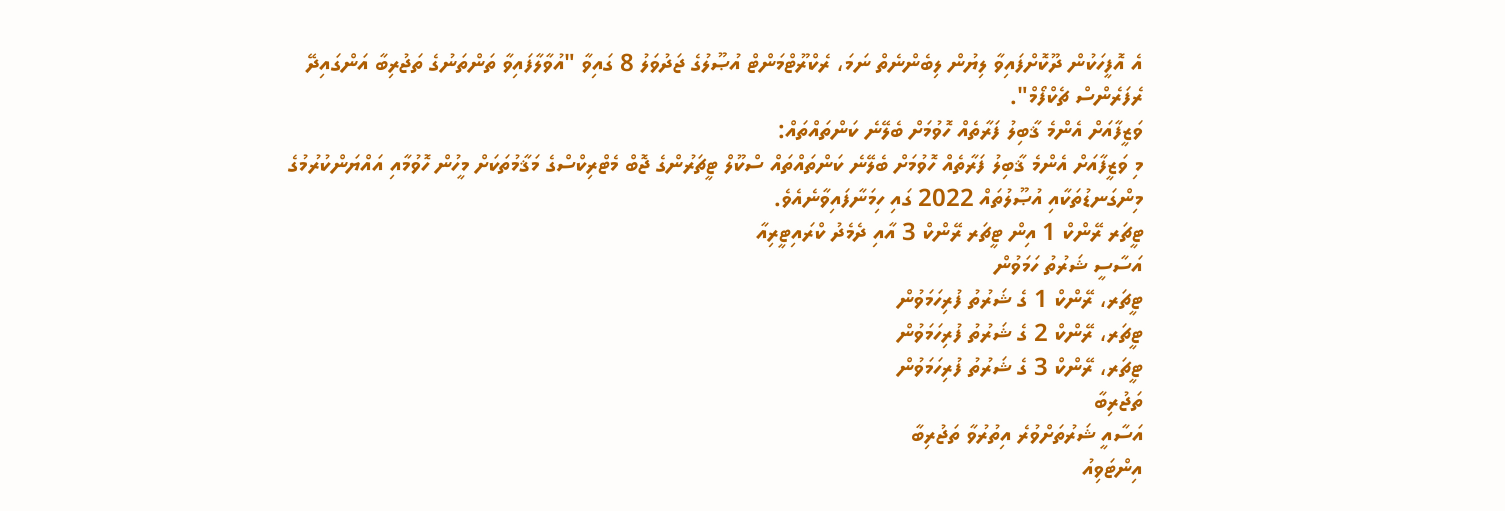އެ އޮފީހަކުން ދޫކޮށްފައިވާ ލިޔުން ލިބެންނެތް ނަމަ، ރެކްރޫޓްމަންޓް އުޞޫލުގެ ޖަދުވަލު 8 ގައިވާ "އުވާލާފައިވާ ތަންތަނުގެ ތަޖުރިބާ އަންގައިދޭ ރެފަރެންސް ޗެކްފޯމް".
ވަޒީފާއަށް އެންމެ ޤާބިލު ފަރާތެއް ހޮވުމަށް ބެލޭނެ ކަންތައްތައް:
މި ވަޒީފާއަށް އެންމެ ޤާބިލު ފަރާތެއް ހޮވުމަށް ބެލޭނެ ކަންތައްތައް ސްކޫލް ޓީޗަރުންގެ ޖޮބް މެޓްރިކްސްގެ މަޤާމުތަކަށް މީހުން ހޮވުމާއި އައްޔަންކުރުމުގެ މިންގަނޑުތަކާއި އުޞޫލުތައް 2022 ގައި ހިމަނާފައިވާނެއެވެ.
ޓީޗަރ ރޭންކް 1 އިން ޓީޗަރ ރޭންކް 3 އާއި ދެމެދު ކްރައިޓީރިއާ
އަސާސީ ޝަރުތު ހަމަވުން
ޓީޗަރ، ރޭންކް 1 ގެ ޝަރުތު ފުރިހަމަވުން
ޓީޗަރ، ރޭންކް 2 ގެ ޝަރުތު ފުރިހަމަވުން
ޓީޗަރ، ރޭންކް 3 ގެ ޝަރުތު ފުރިހަމަވުން
ތަޖުރިބާ
އަސާއީ ޝަރުތަށްވުރެ އިތުރުވާ ތަޖުރިބާ
އިންޓަވިއު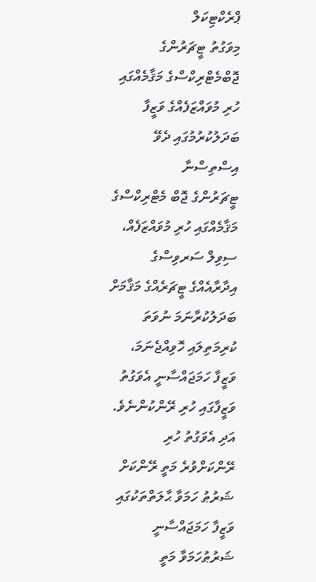ޕްރެކްޓިކަލް
މިވަގުތު ޓީޗަރުންގެ ޖޮބްމެޓްރިކްސްގެ މަޤާމެއްގައި ހުރި މުވައްޒަފެއްގެ ވަޒީފާ ބަދަލުކުރުމުގައި ދެވޭ އިސްތިސްނާ
ޓީޗަރުންގެ ޖޮބް މެޓްރިކްސްގެ މަޤާމެއްގައި ހުރި މުވައްޒަފެއް، ސިވިލް ސަރވިސްގެ އިދާރާއެއްގެ ޓީޗަރެއްގެ މަޤާމަށް ބަދަލުކުރާނަމަ ނުވަތަ ކުރިމަތިލައި ހޮވިއްޖެނަމަ، ވަޒީފާ ހަމަޖައްސާނީ އެވަގުތު ވަޒީފާގައި ހުރި ރޭންކުންނެވެ. އަދި އެވަގުތު ހުރި ރޭންކަށްވުރެ މަތީ ރޭންކަށް ޝަރުޠު ހަމަވާ ޙާލަތްތަކުގައި ވަޒީފާ ހަމަޖައްސާނީ ޝަރުޠުހަމަވާ މަތީ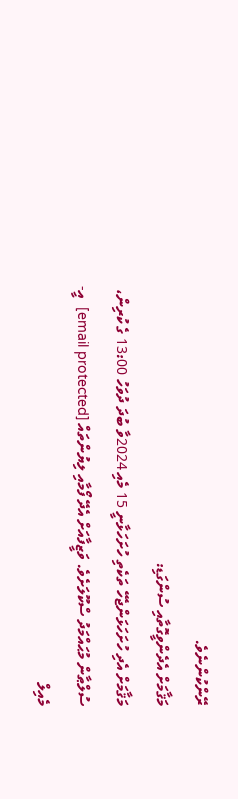ރޭންކުންނެވެ.
މަޤާމަށް އެދެންވީގޮތާއި ސުންގަޑި:
މަޤާމަށް އެދި ހުށަހަޅަންޖެހޭ ތަކެތި ހުށަހަޅާނީ 15 މެއި 2024ވާ ބުދަ ދުވަހު 13:00 ގެ ކުރިން، ސުލްޠާން މުޙައްމަދު ސްކޫލަށެވެ. ވަޒީފާއަށް އެދޭ ފޯމާއި ލިޔުންތައް [email protected]  އީ-މެއިލް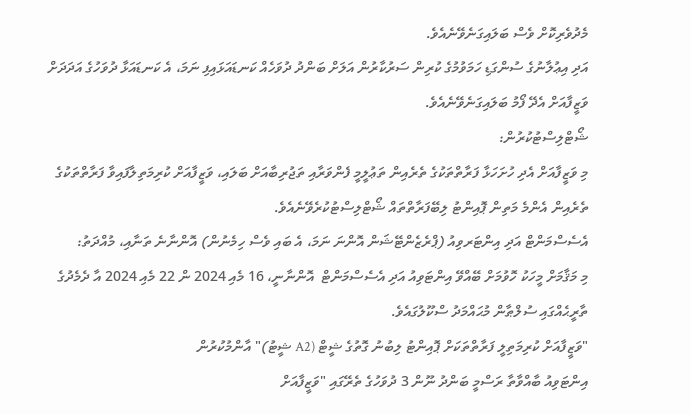މެދުވެރިކޮށް ވެސް ބަލައިގަނެވޭނެއެވެ.
އަދި އިޢުލާނުގެ ސުންގަޑި ހަމަވުމުގެ ކުރިން ސަރުކާރުން އަލަށް ބަންދު ދުވަހެއް ކަނޑައަޅައިފި ނަމަ، އެ ކަނޑައަޅާ ދުވަހުގެ އަދަދަށް ވަޒީފާއަށް އެދޭ ފޯމު ބަލައިގަނެވޭނެއެވެ.
ޝޯޓްލިސްޓުކުރުން:
މި ވަޒީފާއަށް އެދި ހުށަހަޅާ ފަރާތްތަކުގެ ތެރެއިން ތަޢުލީމީ ފެންވަރާއި ތަޖުރިބާއަށް ބަލައި، ވަޒީފާއަށް ކުރިމަތިލާފައިވާ ފަރާތްތަކުގެ ތެރެއިން އެންމެ މަތިން ޕޮއިންޓު ލިބޭފަރާތްތައް ޝޯޓްލިސްޓުކުރެވޭނެއެވެ.
އެސެސްމަންޓް އަދި އިންޓަރވިއު (ޕްރެޒެންޓޭޝަން އޮންނަ ނަމަ، އެ ބައި ވެސް ހިމެނުން) އޮންނާނެ ތަނާއި، މުއްދަތު:
މި މަޤާމަށް މީހަކު ހޮވުމަށް ބޭއްވޭ އިންޓަވިއު އަދި އެސެސްމަންޓް  އޮންނާނީ، 16 މެއި 2024 ން 22 މެއި 2024 އާ ދެމެދުގެ ތާރީޙެއްގައި ސުލްޠާން މުޙައްމަދު ސްކޫލުގައެވެ.
"ވަޒީފާއަށް ކުރިމަތިލީ ފަރާތްތަކަށް ޕޮއިންޓު ލިބުނު ގޮތުގެ ޝީޓް (A2 ޝީޓު)" އާންމުކުރުން
އިންޓަވިއު ބާއްވާތާ ރަސްމީ ބަންދު ނޫން 3 ދުވަހުގެ ތެރޭގައި "ވަޒީފާއަށް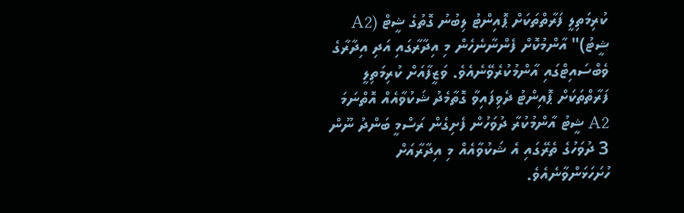ކުރިމަތިލީ ފަރާތްތަކަށް ޕޮއިންޓު ލިބުނު ގޮތުގެ ޝީޓް (A2 ޝީޓު)" އާންމުކޮށް ފެންނާނެހެން މި އިދާރާގައި އަދި އިދާރާގެ ވެބްސައިޓްގައި އާންމުކުރެވޭނެއެވެ. ވަޒީފާއަށް ކުރިމަތިލީ ފަރާތްތަކަށް ޕޮއިންޓު ދެވިފައިވާ ގޮތާމެދު ޝަކުވާއެއް އޮތްނަމަ A2 ޝީޓު އާންމުކުރާ ދުވަހުން ފެށިގެން ރަސްމީ ބަންދު ނޫން 3 ދުވަހުގެ ތެރޭގައި އެ ޝަކުވާއެއް މި އިދާރާއަށް ހުށަހަޅަންވާނެއެވެ.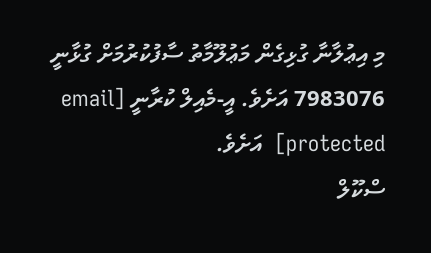މި އިޢުލާނާ ގުޅިގެން މަޢުލޫމާތު ސާފުކުރުމަށް ގުޅާނީ 7983076 އަށެވެ. އީ-މެއިލް ކުރާނީ [email protected]  އަށެވެ.
ސްކޫލް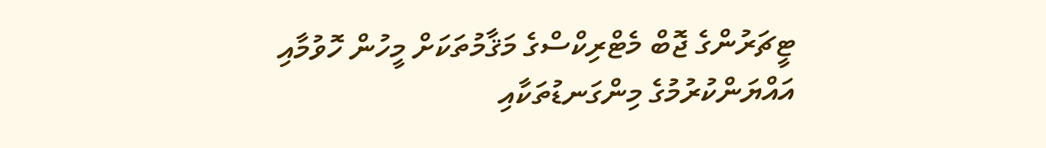ޓީޗަރުންގެ ޖޮބް މެޓްރިކްސްގެ މަޤާމުތަކަށް މީހުން ހޮވުމާއި އައްޔަންކުރުމުގެ މިންގަނޑުތަކާއި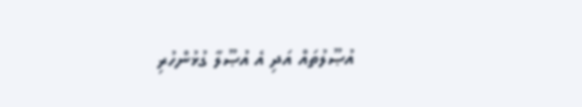އުޞޫލުތައް އަދި އެ އުޞޫލާ ގުޅުންހުރި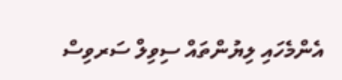އެންމެހައި ލިޔުންތައް ސިވިލް ސަރވިސް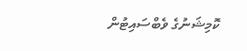ކޮމިޝަނުގެ ވެބްސައިޓުން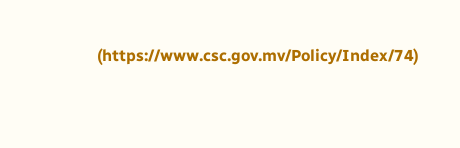(https://www.csc.gov.mv/Policy/Index/74)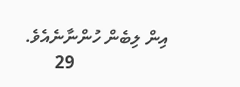އިން ލިބެން ހުންނާނެއެވެ.
                     29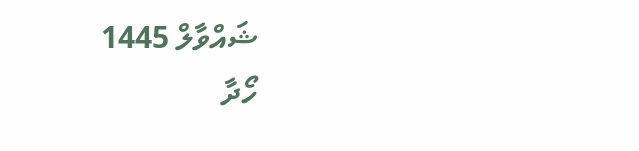ޝައްވާލް 1445
ހޯދާ